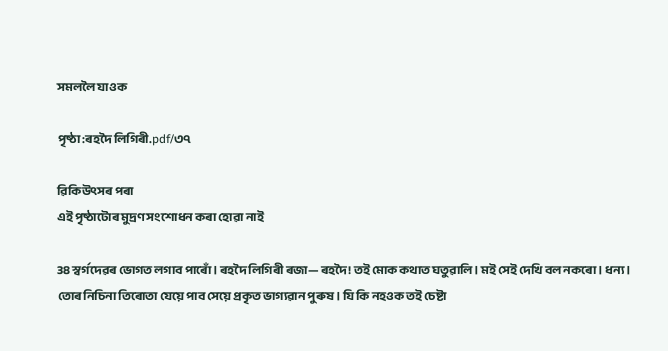সমললৈ যাওক

পৃষ্ঠা:ৰহদৈ লিগিৰী.pdf/৩৭

ৱিকিউৎসৰ পৰা
এই পৃষ্ঠাটোৰ মুদ্ৰণ সংশোধন কৰা হোৱা নাই

38 স্বৰ্গদেৱৰ ভোগত লগাব পাৰোঁ। ৰহদৈ লিগিৰী ৰজা— ৰহদৈ! তই মোক কথাত ঘতুৱালি। মই সেই দেখি বল নকৰো। ধন্য। তোৰ নিচিনা তিৰোতা যেয়ে পাব সেয়ে প্ৰকৃত ভাগ্যৱান পুৰুষ। যি কি নহওক তই চেষ্টা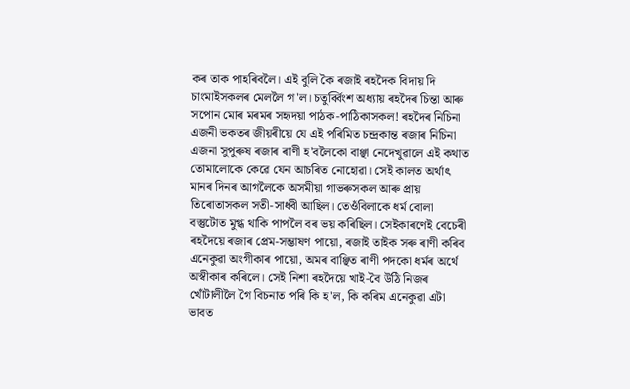কৰ তাক পাহৰিবলৈ। এই বুলি কৈ ৰজাই ৰহদৈক বিদায় দি চাংমাইসকলৰ মেললৈ গ'ল। চতুৰ্ব্বিংশ অধ্যায় ৰহদৈৰ চিন্তা আৰু সপোন মোৰ মৰমৰ সহৃদয়া পাঠক-পাঠিকাসকল! ৰহদৈৰ নিচিনা এজনী ভকতৰ জীয়ৰীয়ে যে এই পৰিমিত চন্দ্ৰকান্ত ৰজাৰ নিচিনা এজনা সুপুৰুষ ৰজাৰ ৰাণী হ'বলৈকো বাঞ্ছা নেদেখুৱালে এই কথাত তোমালোকে কেৱে যেন আচৰিত নোহোৱা। সেই কালত অৰ্থাৎ মানৰ দিনৰ আগলৈকে অসমীয়া গাভৰুসকল আৰু প্ৰায় তিৰোতাসকল সতী-সাধ্বী আছিল। তেওঁবিলাকে ধৰ্ম বোলা বস্তুটোত মুগ্ধ থাকি পাপলৈ বৰ ভয় কৰিছিল। সেইকাৰণেই বেচেৰী ৰহদৈয়ে ৰজাৰ প্ৰেম-সম্ভাষণ পায়ো, ৰজাই তাইক সৰু ৰাণী কৰিব এনেকুৱা অংগীকাৰ পায়ো, অমৰ বাঞ্ছিত ৰাণী পদকো ধৰ্মৰ অৰ্থে অস্বীকাৰ কৰিলে। সেই নিশা ৰহদৈয়ে খাই-বৈ উঠি নিজৰ খোঁটালীলৈ গৈ বিচনাত পৰি কি হ'ল, কি কৰিম এনেকুৱা এটা ভাবত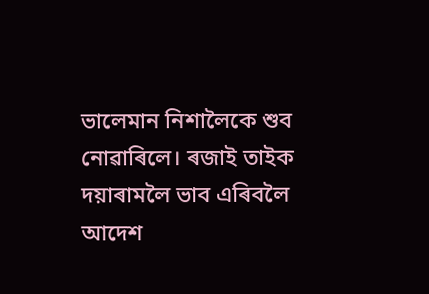ভালেমান নিশালৈকে শুব নোৱাৰিলে। ৰজাই তাইক দয়াৰামলৈ ভাব এৰিবলৈ আদেশ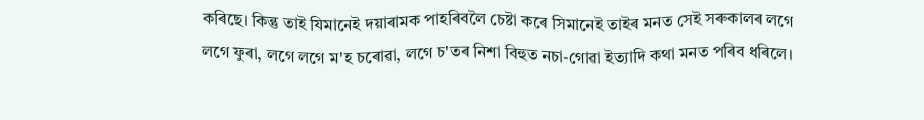কৰিছে। কিন্তু তাই যিমানেই দয়াৰামক পাহৰিবলৈ চেষ্টা কৰে সিমানেই তাইৰ মনত সেই সৰুকালৰ লগে লগে ফুৰা, লগে লগে ম'হ চৰোৱা, লগে চ'তৰ নিশা বিহুত নচা-গোৱা ইত্যাদি কথা মনত পৰিব ধৰিলে।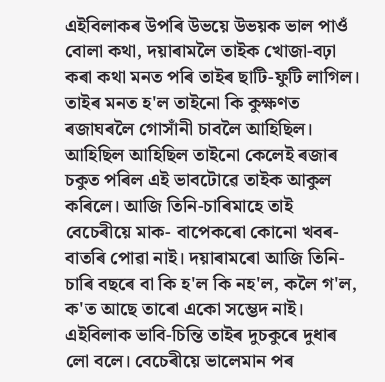এইবিলাকৰ উপৰি উভয়ে উভয়ক ভাল পাওঁ বোলা কথা, দয়াৰামলৈ তাইক খোজা-বঢ়া কৰা কথা মনত পৰি তাইৰ ছাটি-ফুটি লাগিল। তাইৰ মনত হ'ল তাইনো কি কুক্ষণত ৰজাঘৰলৈ গোসাঁনী চাবলৈ আহিছিল। আহিছিল আহিছিল তাইনো কেলেই ৰজাৰ চকুত পৰিল এই ভাবটোৱে তাইক আকুল কৰিলে। আজি তিনি-চাৰিমাহে তাই বেচেৰীয়ে মাক- বাপেকৰো কোনো খবৰ-বাতৰি পোৱা নাই। দয়াৰামৰো আজি তিনি-চাৰি বছৰে বা কি হ'ল কি নহ'ল, কলৈ গ'ল, ক'ত আছে তাৰো একো সম্ভেদ নাই। এইবিলাক ভাবি-চিন্তি তাইৰ দুচকুৰে দুধাৰ লো বলে। বেচেৰীয়ে ভালেমান পৰ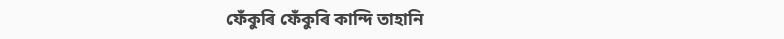ফেঁকুৰি ফেঁকুৰি কান্দি তাহানি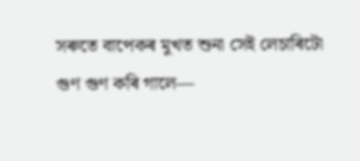সৰুতে বাপেকৰ মুখত শুনা সেই লেচাৰিটো গুণ গুণ কৰি গালে—